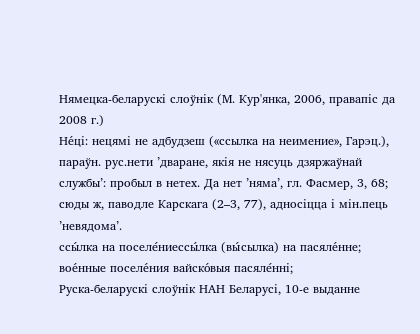Нямецка-беларускі слоўнік (М. Кур'янка, 2006, правапіс да 2008 г.)
Не́ці: нецямі не адбудзеш («ссылка на неимение», Гарэц.), параўн. рус.нети ’дваране, якія не нясуць дзяржаўнай службы’: пробыл в нетех. Да нет ’няма’, гл. Фасмер, 3, 68; сюды ж, паводле Карскага (2–3, 77), адносіцца і мін.пець ’невядома’.
ссы́лка на поселе́ниессы́лка (вы́сылка) на пасяле́нне;
вое́нные поселе́ния вайско́выя пасяле́нні;
Руска-беларускі слоўнік НАН Беларусі, 10-е выданне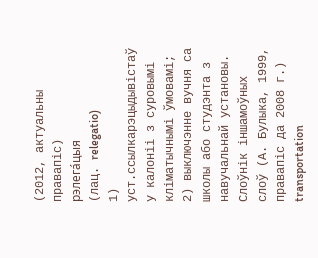(2012, актуальны правапіс)
рэлега́цыя
(лац. relegatio)
1) уст.ссылкарэцыдывістаў у калоніі з суровымі кліматычнымі ўмовамі;
2) выключэнне вучня са школы або студэнта з навучальнай установы.
Слоўнік іншамоўных слоў (А. Булыка, 1999, правапіс да 2008 г.)
transportation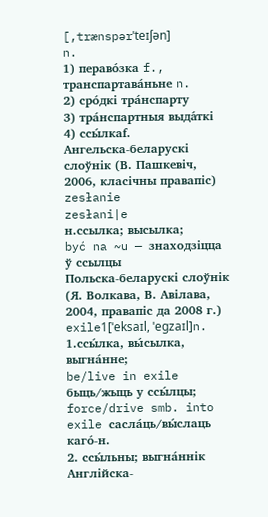[,trænspərˈteɪʃən]
n.
1) пераво́зка f., транспартава́ньне n.
2) сро́дкі тра́нспарту
3) тра́нспартныя выда́ткі
4) ссы́лкаf.
Ангельска-беларускі слоўнік (В. Пашкевіч, 2006, класічны правапіс)
zesłanie
zesłani|e
н.ссылка; высылка;
być na ~u — знаходзіцца ў ссылцы
Польска-беларускі слоўнік (Я. Волкава, В. Авілава, 2004, правапіс да 2008 г.)
exile1[ˈeksaɪl, ˈegzaɪl]n.
1.ссы́лка, вы́сылка, выгна́нне;
be/live in exile быць/жыць у ссы́лцы;
force/drive smb. into exile сасла́ць/вы́слаць каго́-н.
2. ссы́льны; выгна́ннік
Англійска-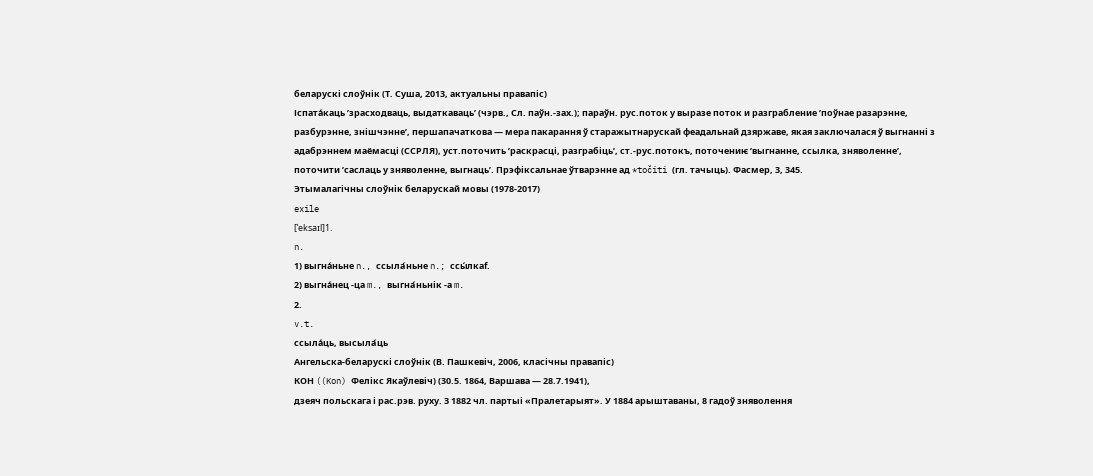беларускі слоўнік (Т. Суша, 2013, актуальны правапіс)
Іспата́каць ’зрасходваць, выдаткаваць’ (чэрв., Сл. паўн.-зах.); параўн. рус.поток у выразе поток и разграбление ’поўнае разарэнне, разбурэнне, знішчэнне’, першапачаткова — мера пакарання ў старажытнарускай феадальнай дзяржаве, якая заключалася ў выгнанні з адабрэннем маёмасці (ССРЛЯ), уст.поточить ’раскрасці, разграбіць’, ст.-рус.потокъ, поточениѥ ’выгнанне, ссылка, зняволенне’, поточити ’саслаць у зняволенне, выгнаць’. Прэфіксальнае ўтварэнне ад *točiti (гл. тачыць). Фасмер, 3, 345.
Этымалагічны слоўнік беларускай мовы (1978-2017)
exile
[ˈeksaɪl]1.
n.
1) выгна́ньне n., ссыла́ньне n.; ссы́лкаf.
2) выгна́нец -ца m., выгна́ньнік -а m.
2.
v.t.
ссыла́ць, высыла́ць
Ангельска-беларускі слоўнік (В. Пашкевіч, 2006, класічны правапіс)
КОН ((Kon) Фелікс Якаўлевіч) (30.5. 1864, Варшава — 28.7.1941),
дзеяч польскага і рас.рэв. руху. З 1882 чл. партыі «Пралетарыят». У 1884 арыштаваны, 8 гадоў зняволення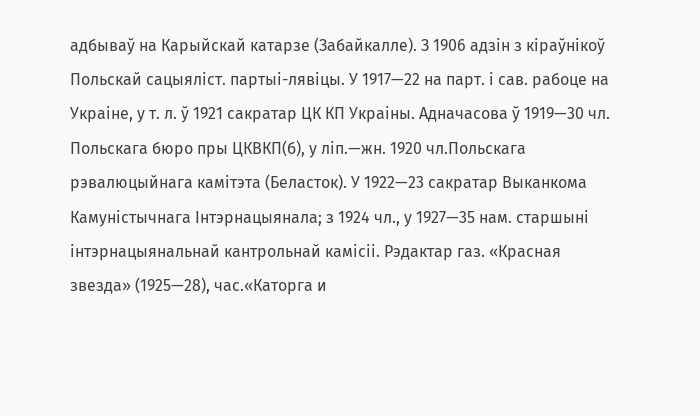адбываў на Карыйскай катарзе (Забайкалле). З 1906 адзін з кіраўнікоў Польскай сацыяліст. партыі-лявіцы. У 1917—22 на парт. і сав. рабоце на Украіне, у т. л. ў 1921 сакратар ЦК КП Украіны. Адначасова ў 1919—30 чл. Польскага бюро пры ЦКВКП(б), у ліп.—жн. 1920 чл.Польскага рэвалюцыйнага камітэта (Беласток). У 1922—23 сакратар Выканкома Камуністычнага Інтэрнацыянала; з 1924 чл., у 1927—35 нам. старшыні інтэрнацыянальнай кантрольнай камісіі. Рэдактар газ. «Красная звезда» (1925—28), час.«Каторга и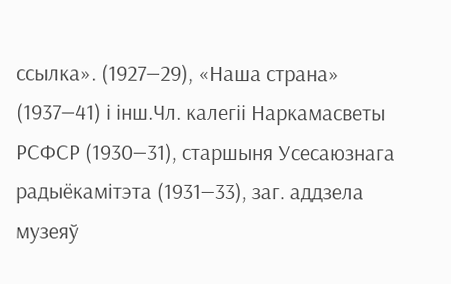ссылка». (1927—29), «Наша страна» (1937—41) і інш.Чл. калегіі Наркамасветы РСФСР (1930—31), старшыня Усесаюзнага радыёкамітэта (1931—33), заг. аддзела музеяў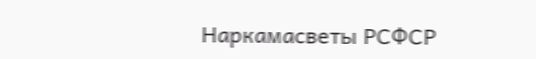Наркамасветы РСФСР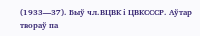(1933—37). Быў чл.ВЦВК і ЦВКСССР. Аўтар твораў па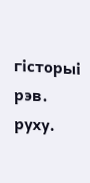гісторыі рэв. руху.